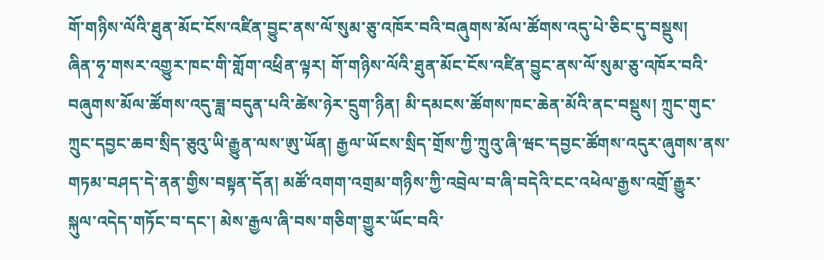གོ་གཉིས་ལོའི་ཐུན་མོང་ངོས་འཛིན་བྱུང་ནས་ལོ་སུམ་ཅུ་འཁོར་བའི་བཞུགས་མོལ་ཚོགས་འདུ་པེ་ཅིང་དུ་བསྡུས།
ཞིན་ཧྭ་གསར་འགྱུར་ཁང་གི་གློག་འཕྲིན་ལྟར། གོ་གཉིས་ལོའི་ཐུན་མོང་ངོས་འཛིན་བྱུང་ནས་ལོ་སུམ་ཅུ་འཁོར་བའི་བཞུགས་མོལ་ཚོགས་འདུ་ཟླ་བདུན་པའི་ཚེས་ཉེར་དྲུག་ཉིན། མི་དམངས་ཚོགས་ཁང་ཆེན་མོའི་ནང་བསྡུས། ཀྲུང་གུང་ཀྲུང་དབྱང་ཆབ་སྲིད་ཅུའུ་ཡི་རྒྱུན་ལས་ཨུ་ཡོན། རྒྱལ་ཡོངས་སྲིད་གྲོས་ཀྱི་ཀྲུའུ་ཞི་ཝང་དབྱང་ཚོགས་འདུར་ཞུགས་ནས་གཏམ་བཤད་དེ་ནན་གྱིས་བསྟན་དོན། མཚོ་འགག་འགྲམ་གཉིས་ཀྱི་འབྲེལ་བ་ཞི་བདེའི་ངང་འཕེལ་རྒྱས་འགྲོ་རྒྱུར་སྐུལ་འདེད་གཏོང་བ་དང་། མེས་རྒྱལ་ཞི་བས་གཅིག་གྱུར་ཡོང་བའི་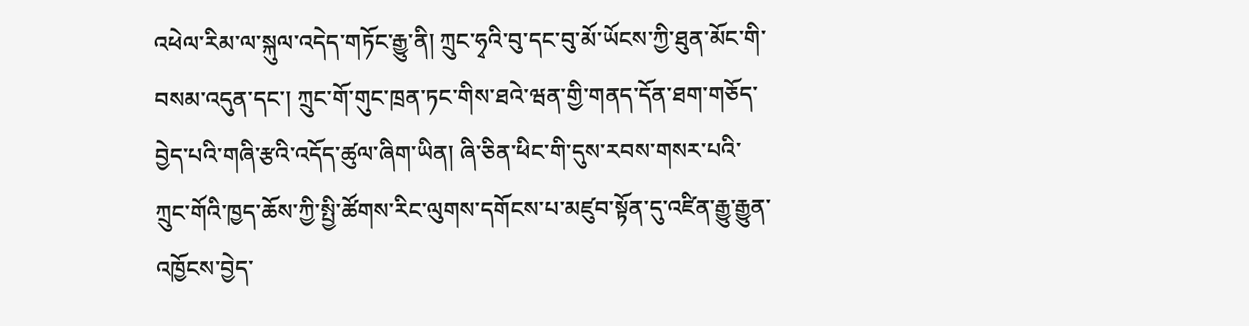འཕེལ་རིམ་ལ་སྐུལ་འདེད་གཏོང་རྒྱུ་ནི། ཀྲུང་ཧྭའི་བུ་དང་བུ་མོ་ཡོངས་ཀྱི་ཐུན་མོང་གི་བསམ་འདུན་དང་། ཀྲུང་གོ་གུང་ཁྲན་ཏང་གིས་ཐའེ་ཝན་གྱི་གནད་དོན་ཐག་གཅོད་བྱེད་པའི་གཞི་རྩའི་འདོད་ཚུལ་ཞིག་ཡིན། ཞི་ཅིན་ཕིང་གི་དུས་རབས་གསར་པའི་ཀྲུང་གོའི་ཁྱད་ཆོས་ཀྱི་སྤྱི་ཚོགས་རིང་ལུགས་དགོངས་པ་མཛུབ་སྟོན་དུ་འཛིན་རྒྱུ་རྒྱུན་འཁྱོངས་བྱེད་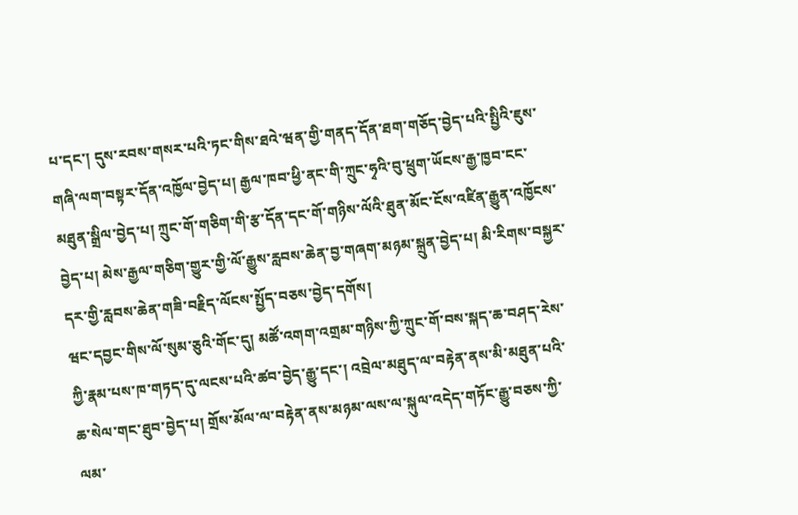པ་དང་། དུས་རབས་གསར་པའི་ཏང་གིས་ཐའེ་ཝན་གྱི་གནད་དོན་ཐག་གཅོད་བྱེད་པའི་སྤྱིའི་ཇུས་གཞི་ལག་བསྟར་དོན་འཁྱོལ་བྱེད་པ། རྒྱལ་ཁབ་ཕྱི་ནང་གི་ཀྲུང་ཧྭའི་བུ་ཕྲུག་ཡོངས་རྒྱ་ཁྱབ་ངང་མཐུན་སྒྲིལ་བྱེད་པ། ཀྲུང་གོ་གཅིག་གི་རྩ་དོན་དང་གོ་གཉིས་ལོའི་ཐུན་མོང་ངོས་འཛིན་རྒྱུན་འཁྱོངས་བྱེད་པ། མེས་རྒྱལ་གཅིག་གྱུར་གྱི་ལོ་རྒྱུས་རླབས་ཆེན་བྱ་གཞག་མཉམ་སྐྲུན་བྱེད་པ། མི་རིགས་བསྐྱར་དར་གྱི་རླབས་ཆེན་གཟི་བརྗིད་ལོངས་སྤྱོད་བཅས་བྱེད་དགོས།
ཝང་དབྱང་གིས་ལོ་སུམ་ཅུའི་གོང་དུ། མཚོ་འགག་འགྲམ་གཉིས་ཀྱི་ཀྲུང་གོ་བས་སྐད་ཆ་བཤད་རེས་ཀྱི་རྣམ་པས་ཁ་གཏད་དུ་ལངས་པའི་ཚབ་བྱེད་རྒྱུ་དང་། འབྲེལ་མཐུད་ལ་བརྟེན་ནས་མི་མཐུན་པའི་ཆ་སེལ་གང་ཐུབ་བྱེད་པ། གྲོས་མོལ་ལ་བརྟེན་ནས་མཉམ་ལས་ལ་སྐུལ་འདེད་གཏོང་རྒྱུ་བཅས་ཀྱི་ལམ་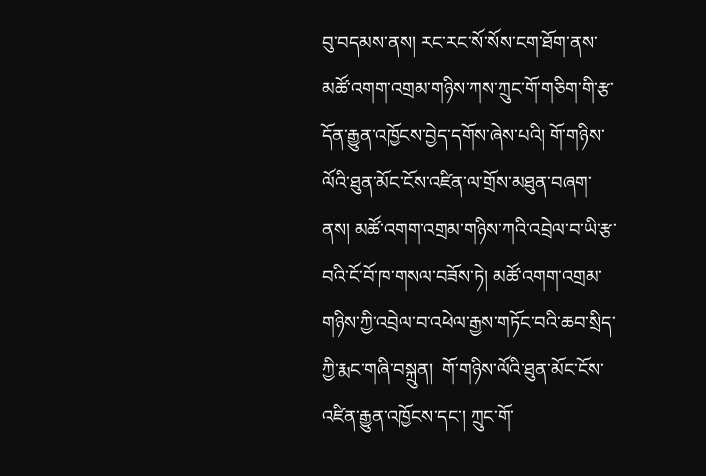བུ་བདམས་ནས། རང་རང་སོ་སོས་ངག་ཐོག་ནས་མཚོ་འགག་འགྲམ་གཉིས་ཀས་ཀྲུང་གོ་གཅིག་གི་རྩ་དོན་རྒྱུན་འཁྱོངས་བྱེད་དགོས་ཞེས་པའི། གོ་གཉིས་ལོའི་ཐུན་མོང་ངོས་འཛིན་ལ་གྲོས་མཐུན་བཞག་ནས། མཚོ་འགག་འགྲམ་གཉིས་ཀའི་འབྲེལ་བ་ཡི་རྩ་བའི་ངོ་བོ་ཁ་གསལ་བཟོས་ཏེ། མཚོ་འགག་འགྲམ་གཉིས་ཀྱི་འབྲེལ་བ་འཕེལ་རྒྱས་གཏོང་བའི་ཆབ་སྲིད་ཀྱི་རྨང་གཞི་བསྐྲུན།  གོ་གཉིས་ལོའི་ཐུན་མོང་ངོས་འཛིན་རྒྱུན་འཁྱོངས་དང་། ཀྲུང་གོ་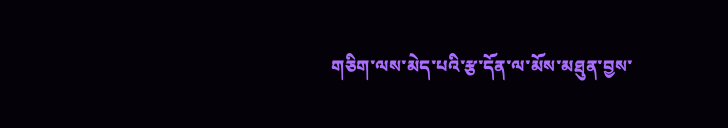གཅིག་ལས་མེད་པའི་རྩ་དོན་ལ་མོས་མཐུན་བྱས་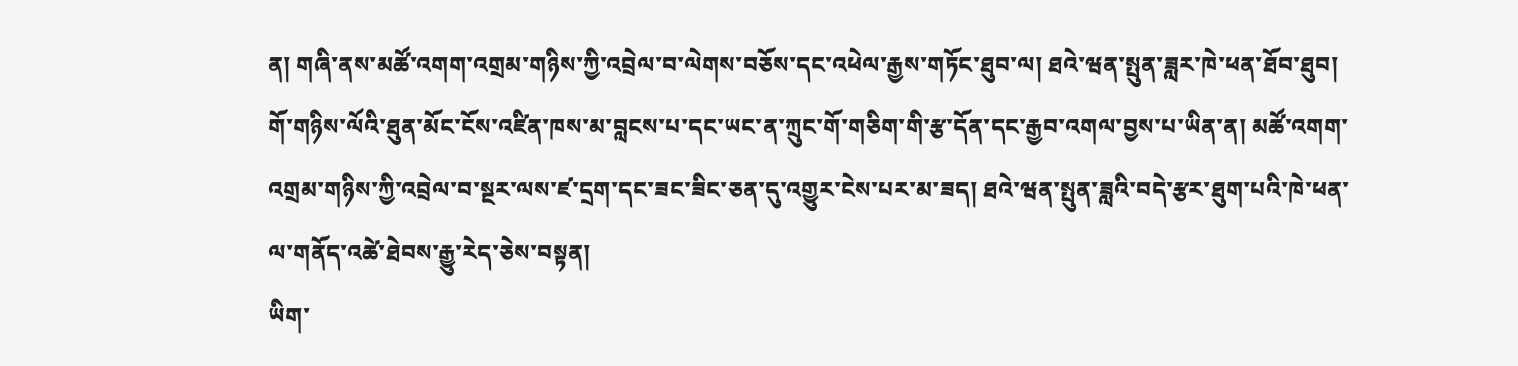ན། གཞི་ནས་མཚོ་འགག་འགྲམ་གཉིས་ཀྱི་འབྲེལ་བ་ལེགས་བཅོས་དང་འཕེལ་རྒྱས་གཏོང་ཐུབ་ལ། ཐའེ་ཝན་སྤུན་ཟླར་ཁེ་ཕན་ཐོབ་ཐུབ། གོ་གཉིས་ལོའི་ཐུན་མོང་ངོས་འཛིན་ཁས་མ་བླངས་པ་དང་ཡང་ན་ཀྲུང་གོ་གཅིག་གི་རྩ་དོན་དང་རྒྱབ་འགལ་བྱས་པ་ཡིན་ན། མཚོ་འགག་འགྲམ་གཉིས་ཀྱི་འབྲེལ་བ་སྔར་ལས་ཛ་དྲག་དང་ཟང་ཟིང་ཅན་དུ་འགྱུར་ངེས་པར་མ་ཟད། ཐའེ་ཝན་སྤུན་ཟླའི་བདེ་རྩར་ཐུག་པའི་ཁེ་ཕན་ལ་གནོད་འཚེ་ཐེབས་རྒྱུ་རེད་ཅེས་བསྟན།
ཡིག་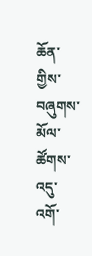ཆོན་གྱིས་བཞུགས་མོལ་ཚོགས་འདུ་འགོ་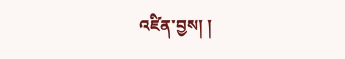འཛིན་བྱས། །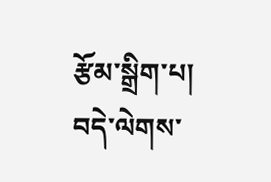རྩོམ་སྒྲིག་པ། བདེ་ལེགས་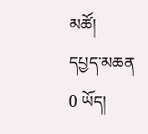མཚོ།
དཔྱད་མཆན 0 ཡོད།